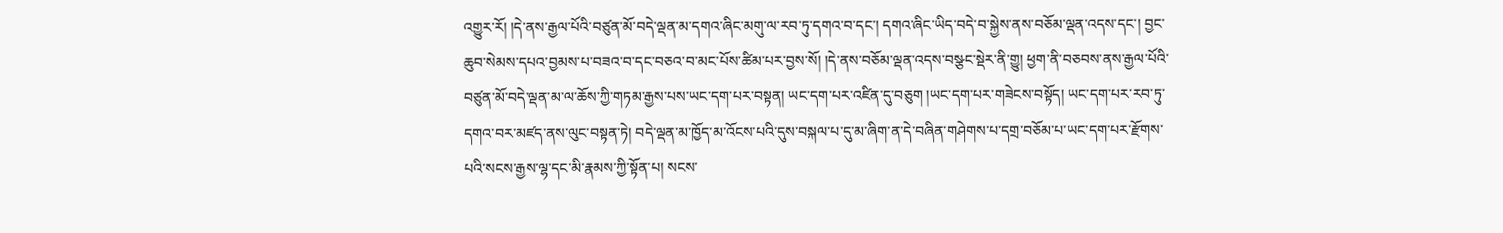འགྱུར་རོ། །དེ་ནས་རྒྱལ་པོའི་བཙུན་མོ་བདེ་ལྡན་མ་དགའ་ཞིང་མགུ་ལ་རབ་ཏུ་དགའ་བ་དང་། དགའ་ཞིང་ཡིད་བདེ་བ་སྐྱེས་ནས་བཅོམ་ལྡན་འདས་དང་། བྱང་ཆུབ་སེམས་དཔའ་བྱམས་པ་བཟའ་བ་དང་བཅའ་བ་མང་པོས་ཚིམ་པར་བྱས་སོ། །དེ་ནས་བཅོམ་ལྡན་འདས་བསྩང་སྡེར་ནི་གྱུ། ཕྱག་ནི་བཅབས་ནས་རྒྱལ་པོའི་བཙུན་མོ་བདེ་ལྡན་མ་ལ་ཆོས་ཀྱི་གཏམ་རྒྱས་པས་ཡང་དག་པར་བསྟན། ཡང་དག་པར་འཛིན་དུ་བཅུག །ཡང་དག་པར་གཟེངས་བསྟོད། ཡང་དག་པར་རབ་ཏུ་དགའ་བར་མཛད་ནས་ལུང་བསྟན་ཏེ། བདེ་ལྡན་མ་ཁྱོད་མ་འོངས་པའི་དུས་བསྐལ་པ་དུ་མ་ཞིག་ན་དེ་བཞིན་གཤེགས་པ་དགྲ་བཅོམ་པ་ཡང་དག་པར་རྫོགས་པའི་སངས་རྒྱས་ལྷ་དང་མི་རྣམས་ཀྱི་སྟོན་པ། སངས་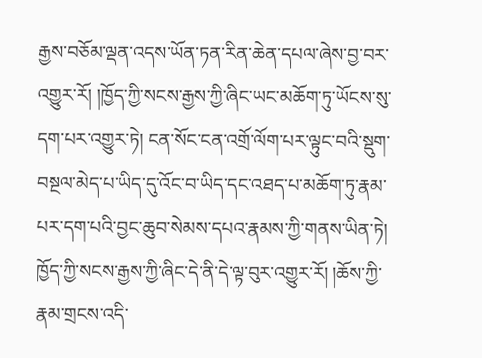རྒྱས་བཅོམ་ལྡན་འདས་ཡོན་ཏན་རིན་ཆེན་དཔལ་ཞེས་བྱ་བར་འགྱུར་རོ། །ཁྱོད་ཀྱི་སངས་རྒྱས་ཀྱི་ཞིང་ཡང་མཆོག་ཏུ་ཡོངས་སུ་དག་པར་འགྱུར་ཏེ། ངན་སོང་ངན་འགྲོ་ལོག་པར་ལྟུང་བའི་སྡུག་བསྔལ་མེད་པ་ཡིད་དུ་འོང་བ་ཡིད་དང་འཐད་པ་མཆོག་ཏུ་རྣམ་པར་དག་པའི་བྱང་ཆུབ་སེམས་དཔའ་རྣམས་ཀྱི་གནས་ཡིན་ཏེ། ཁྱོད་ཀྱི་སངས་རྒྱས་ཀྱི་ཞིང་དེ་ནི་དེ་ལྟ་བུར་འགྱུར་རོ། །ཆོས་ཀྱི་རྣམ་གྲངས་འདི་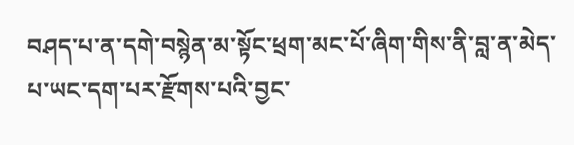བཤད་པ་ན་དགེ་བསྙེན་མ་སྟོང་ཕྲག་མང་པོ་ཞིག་གིས་ནི་བླ་ན་མེད་པ་ཡང་དག་པར་རྫོགས་པའི་བྱང་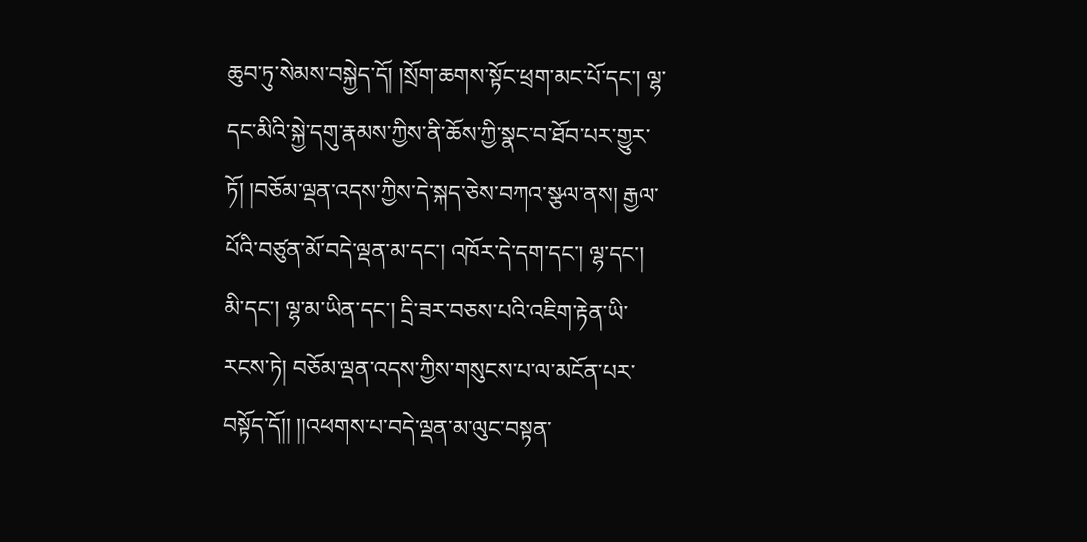ཆུབ་ཏུ་སེམས་བསྐྱེད་དོ། །སྲོག་ཆགས་སྟོང་ཕྲག་མང་པོ་དང་། ལྷ་དང་མིའི་སྐྱེ་དགུ་རྣམས་ཀྱིས་ནི་ཆོས་ཀྱི་སྣང་བ་ཐོབ་པར་གྱུར་ཏོ། །བཅོམ་ལྡན་འདས་ཀྱིས་དེ་སྐད་ཅེས་བཀའ་སྩལ་ནས། རྒྱལ་པོའི་བཙུན་མོ་བདེ་ལྡན་མ་དང་། འཁོར་དེ་དག་དང་། ལྷ་དང་། མི་དང་། ལྷ་མ་ཡིན་དང་། དྲི་ཟར་བཅས་པའི་འཇིག་རྟེན་ཡི་རངས་ཏེ། བཅོམ་ལྡན་འདས་ཀྱིས་གསུངས་པ་ལ་མངོན་པར་བསྟོད་དོ།། །།འཕགས་པ་བདེ་ལྡན་མ་ལུང་བསྟན་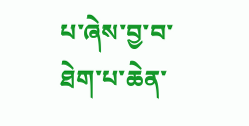པ་ཞེས་བྱ་བ་ཐེག་པ་ཆེན་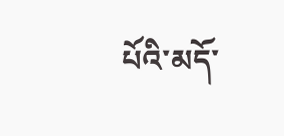པོའི་མདོ་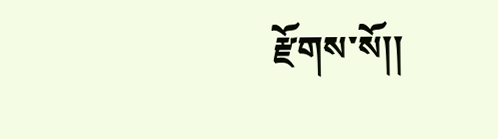རྫོགས་སོ།།